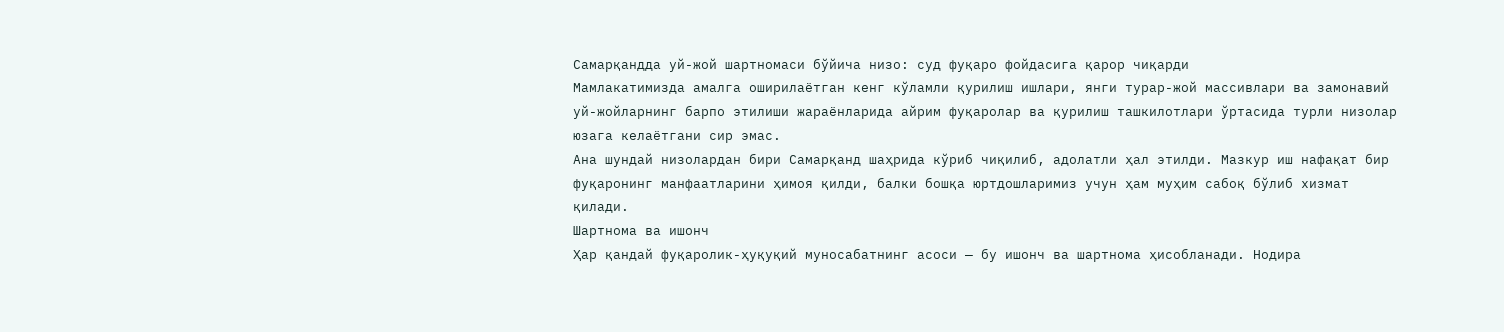Самарқандда уй-жой шартномаси бўйича низо: суд фуқаро фойдасига қарор чиқарди
Мамлакатимизда амалга оширилаётган кенг кўламли қурилиш ишлари, янги турар-жой массивлари ва замонавий уй-жойларнинг барпо этилиши жараёнларида айрим фуқаролар ва қурилиш ташкилотлари ўртасида турли низолар юзага келаётгани сир эмас.
Ана шундай низолардан бири Самарқанд шаҳрида кўриб чиқилиб, адолатли ҳал этилди. Мазкур иш нафақат бир фуқаронинг манфаатларини ҳимоя қилди, балки бошқа юртдошларимиз учун ҳам муҳим сабоқ бўлиб хизмат қилади.
Шартнома ва ишонч
Ҳар қандай фуқаролик-ҳуқуқий муносабатнинг асоси — бу ишонч ва шартнома ҳисобланади. Нодира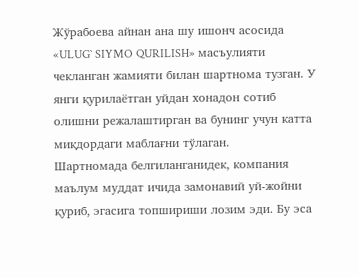Жўрабоева айнан ана шу ишонч асосида «ULUG` SIYMO QURILISH» масъулияти чекланган жамияти билан шартнома тузган. У янги қурилаётган уйдан хонадон сотиб олишни режалаштирган ва бунинг учун катта миқдордаги маблағни тўлаган.
Шартномада белгиланганидек, компания маълум муддат ичида замонавий уй-жойни қуриб, эгасига топшириши лозим эди. Бу эса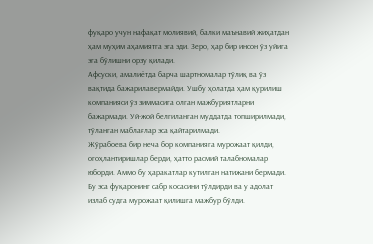фуқаро учун нафақат молиявий, балки маънавий жиҳатдан ҳам муҳим аҳамиятга эга эди. Зеро, ҳар бир инсон ўз уйига эга бўлишни орзу қилади.
Афсуски, амалиётда барча шартномалар тўлиқ ва ўз вақтида бажарилавермайди. Ушбу ҳолатда ҳам қурилиш компанияси ўз зиммасига олган мажбуриятларни бажармади. Уй-жой белгиланган муддатда топширилмади, тўланган маблағлар эса қайтарилмади.
Жўрабоева бир неча бор компанияга мурожаат қилди, огоҳлантиришлар берди, ҳатто расмий талабномалар юборди. Аммо бу ҳаракатлар кутилган натижани бермади. Бу эса фуқаронинг сабр косасини тўлдирди ва у адолат излаб судга мурожаат қилишга мажбур бўлди.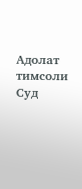Адолат тимсоли
Суд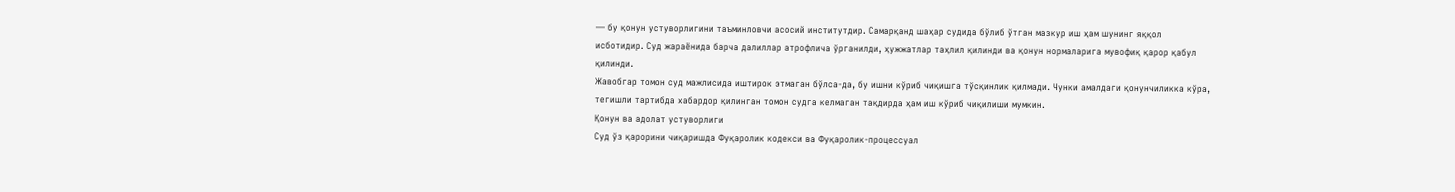— бу қонун устуворлигини таъминловчи асосий институтдир. Самарқанд шаҳар судида бўлиб ўтган мазкур иш ҳам шунинг яққол исботидир. Суд жараёнида барча далиллар атрофлича ўрганилди, ҳужжатлар таҳлил қилинди ва қонун нормаларига мувофиқ қарор қабул қилинди.
Жавобгар томон суд мажлисида иштирок этмаган бўлса-да, бу ишни кўриб чиқишга тўсқинлик қилмади. Чунки амалдаги қонунчиликка кўра, тегишли тартибда хабардор қилинган томон судга келмаган тақдирда ҳам иш кўриб чиқилиши мумкин.
Қонун ва адолат устуворлиги
Суд ўз қарорини чиқаришда Фуқаролик кодекси ва Фуқаролик-процессуал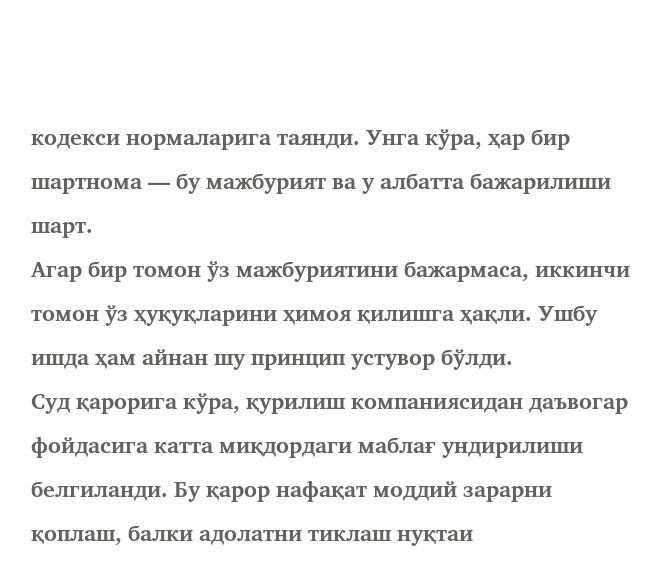кодекси нормаларига таянди. Унга кўра, ҳар бир шартнома — бу мажбурият ва у албатта бажарилиши шарт.
Агар бир томон ўз мажбуриятини бажармаса, иккинчи томон ўз ҳуқуқларини ҳимоя қилишга ҳақли. Ушбу ишда ҳам айнан шу принцип устувор бўлди.
Суд қарорига кўра, қурилиш компаниясидан даъвогар фойдасига катта миқдордаги маблағ ундирилиши белгиланди. Бу қарор нафақат моддий зарарни қоплаш, балки адолатни тиклаш нуқтаи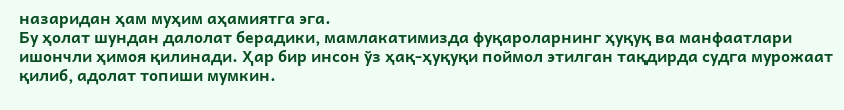назаридан ҳам муҳим аҳамиятга эга.
Бу ҳолат шундан далолат берадики, мамлакатимизда фуқароларнинг ҳуқуқ ва манфаатлари ишончли ҳимоя қилинади. Ҳар бир инсон ўз ҳақ-ҳуқуқи поймол этилган тақдирда судга мурожаат қилиб, адолат топиши мумкин.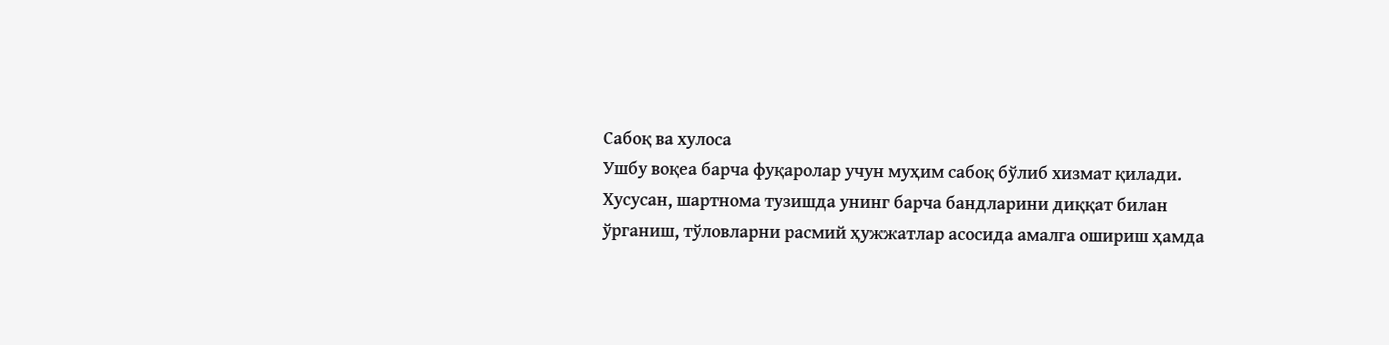Сабоқ ва хулоса
Ушбу воқеа барча фуқаролар учун муҳим сабоқ бўлиб хизмат қилади. Хусусан, шартнома тузишда унинг барча бандларини диққат билан ўрганиш, тўловларни расмий ҳужжатлар асосида амалга ошириш ҳамда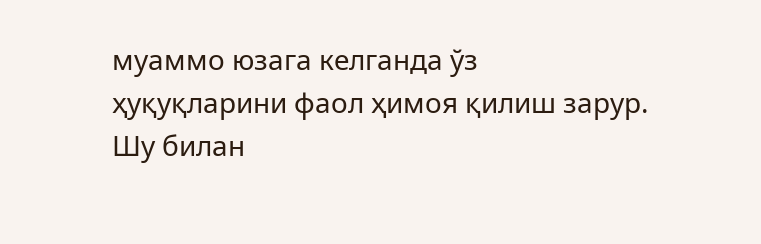муаммо юзага келганда ўз ҳуқуқларини фаол ҳимоя қилиш зарур.
Шу билан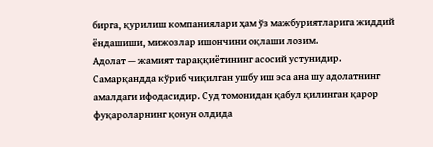бирга, қурилиш компаниялари ҳам ўз мажбуриятларига жиддий ёндашиши, мижозлар ишончини оқлаши лозим.
Адолат — жамият тараққиётининг асосий устунидир. Самарқандда кўриб чиқилган ушбу иш эса ана шу адолатнинг амалдаги ифодасидир. Суд томонидан қабул қилинган қарор фуқароларнинг қонун олдида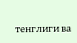тенглиги ва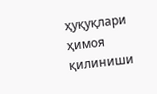ҳуқуқлари ҳимоя қилиниши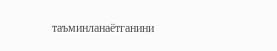таъминланаётганини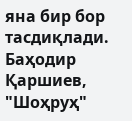яна бир бор тасдиқлади.
Баҳодир Қаршиев,
"Шоҳруҳ"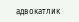адвокатлик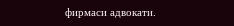фирмаси адвокати.